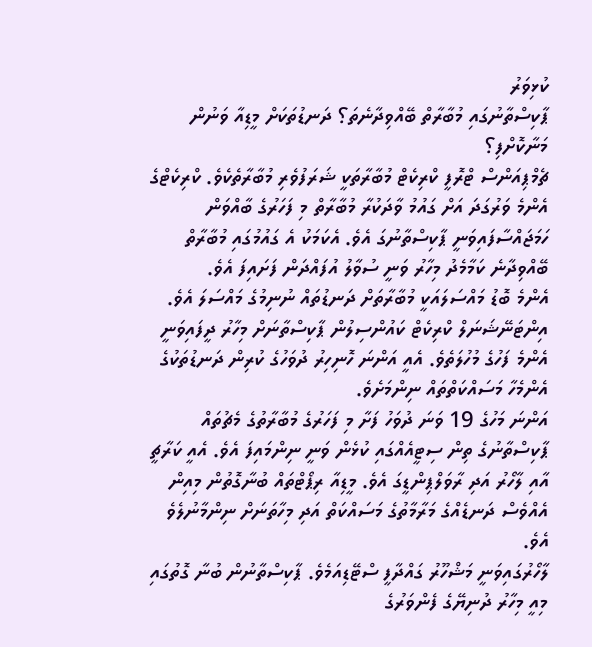ކުޅިވަރު
ޕާކިސްތާނުގައި މުބާރާތް ބޭއްވިދާނެތަ؟ ދަނޑުތަކަށް މީޑިއާ ވަނުން މަނާކޮށްފި؟
ޗެމްޕިއަންސް ޓްރޮފީ ކްރިކެޓް މުބާރާތަކީ ޝަރަފުވެރި މުބާރާތެކެވެ. ކްރިކެޓްގެ އެންމެ ވަރުގަދަ އަށް ގައުމު ވާދަކުރާ މުބާރާތް މި ފަހަރުގެ ބާއްވަން ހަމަޖައްސާފައިވަނީ ޕާކިސްތާނުގަ އެވެ. އެކަމަކު އެ ގައުމުގައި މުބާރާތް ބޭއްވިދާނެ ކަމާމެދު މިހާރު ވަނީ ސުވާލު އުފައްދަން ފަށައިފަ އެވެ.
އެންމެ ބޮޑު މައްސަލައަކީ މުބާރާތަށް ދަނޑުތައް ނުނިމުގެ މައްސަލަ އެވެ. އިންޓަނޭޝަނަލް ކްރިކެޓް ކައުންސިލުން ޕާކިސްތާނަށް މިހާރު ދީފައިވަނީ އެންމެ ފަހުގެ މުހުލަތެވެ. އެއީ އަންނަ ހޮނިހިރު ދުވަހުގެ ކުރިން ދަނޑުތަކުގެ އެންމެހާ މަސައްކަތްތައް ނިންމަށެވެ.
އަންނަ މަހުގެ 19 ވަނަ ދުވަހު ފަށާ މި ފަހަރުގެ މުބާރާތުގެ މެޗުތައް ޕާކިސްތާނުގެ ތިން ސިޓީއެއްގައި ކުޅެން ވަނީ ނިންމައިފަ އެވެ. އެއީ ކަރާޗީ އާއި ލާހޯރު އަދި ރާވަލްޕިންޑީގަ އެވެ. މީޑިއާ ރިޕޯޓްތައް ބުނާގޮތުން މިއިން އެއްވެސް ދަނޑެއްގެ މަރާމާތުގެ މަސައްކަތް އަދި މިހާތަނަށް ނިންމާނުލެވެ އެވެ.
ލާހޯރުގައިވަނީ މަޝްހޫރު ގައްދާފީ ސްޓޭޑިއަމެވެ. ޕާކިސްތާނުން ބުނާ ގޮތުގައި މިއީ މިހާރު ދުނިޔޭގެ ފެންވަރުގެ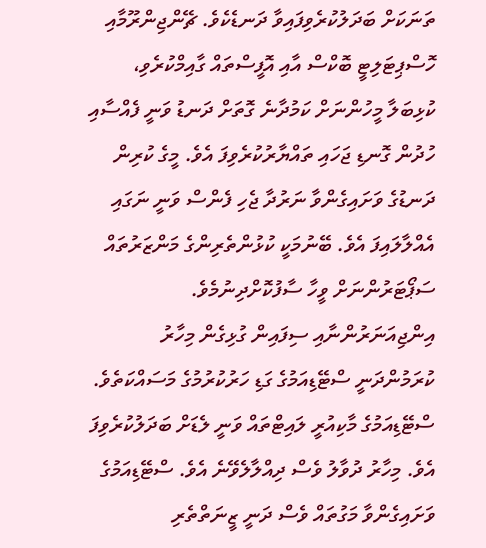ތަނަކަށް ބަދަލުކުރެވިފައިވާ ދަނޑެކެވެ. ޗޭންޖިންރޫމާއި ހޮސްޕިޓަލިޓީ ބޮކްސް އާއި އޮފީސްތައް ގާއިމްކުރެވި، ކުޅިބަލާ މީހުންނަށް ކަމުދާނެ ގޮތަށް ދަނޑު ވަނީ ފެއްސާއި ހުދުން ގޮނޑި ޖަހައި ތައްޔާރުކުރެވިފަ އެވެ. މީގެ ކުރިން ދަނޑުގެ ވަށައިގެންވާ ނަރުދާ ޖެހި ފެންސް ވަނީ ނަގައި އެއްލާލައިފަ އެވެ. ބޭނުމަކީ ކުޅުންތެރިންގެ މަންޒަރުތައް ސަޕޯޓަރުންނަށް ވީހާ ސާފުކޮށްދިނުމެވެ.
އިންޖިއަނަރުންނާއި ސިފައިން ގުޅިގެން މިހާރު ކުރަމުންދަނީ ސްޓޭޑިއަމުގެ ގަޑި ހަރުކުރުމުގެ މަސައްކަތެވެ. ސްޓޭޑިއަމުގެ މާކިއުރީ ލައިޓްތައް ވަނީ ލެޑަށް ބަދަލުކުރެވިފަ އެވެ. މިހާރު ދުވާލު ވެސް ދިއްލާލެވޭނެ އެވެ. ސްޓޭޑިއަމުގެ ވަށައިގެންވާ މަގުތައް ވެސް ދަނީ ޒީނަތްތެރި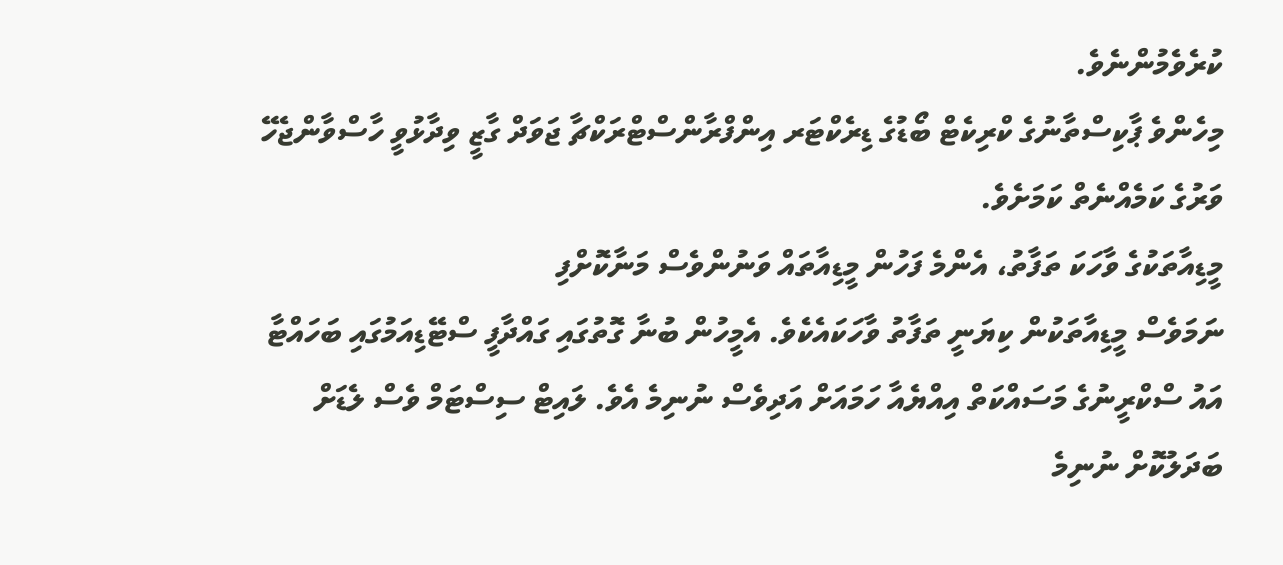ކުރެވެމުންނެވެ.
މިހެންވެ ޕާކިސްތާނުގެ ކްރިކެޓް ބޯޑުގެ ޑިރެކްޓަރ އިންފްރާންސްޓްރަކްޗާ ޖަވަދް ގާޒީ ވިދާޅުވީ ހާސްވާންޖެހޭ ވަރުގެ ކަމެއްނެތް ކަމަށެވެ.
މީޑިއާތަކުގެ ވާހަކަ ތަފާތު، އެންމެ ފަހުން މީޑިއާތައް ވަނުންވެސް މަނާކޮށްފި
ނަމަވެސް މީޑިއާތަކުން ކިޔަނީ ތަފާތު ވާހަކައެކެވެ. އެމީހުން ބުނާ ގޮތުގައި ގައްދާފީ ސްޓޭޑިއަމުގައި ބަހައްޓާ އައު ސްކްރީނުގެ މަސައްކަތް އިއްޔެއާ ހަމައަށް އަދިވެސް ނުނިމެ އެވެ. ލައިޓް ސިސްޓަމް ވެސް ލެޑަށް ބަދަލުކޮށް ނުނިމެ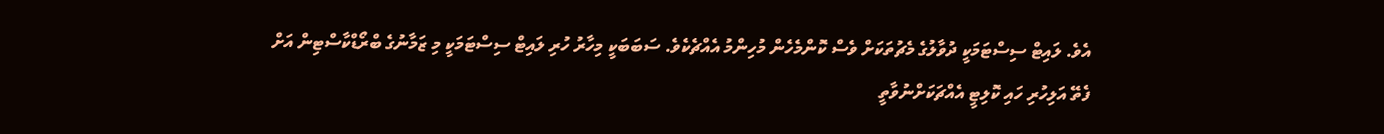އެވެ. ލައިޓް ސިސްޓަމަކީ ދުވާލުގެ މެޗުތަކަށް ވެސް ކޮންމެހެން މުހިންމު އެއްޗެކެވެ. ސަބަބަކީ މިހާރު ހުރި ލައިޓް ސިސްޓަމަކީ މި ޒަމާނުގެ ބްރޯޑްކާސްޓިން އަށް ފެތޭ އަލިހުރި ހައި ކޮލިޓީ އެއްޗަކަށްނުވާތީ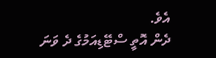އެވެ.
ދެން އޮތީ ސްޓޭޑިއަމުގެ ދެ ވަނަ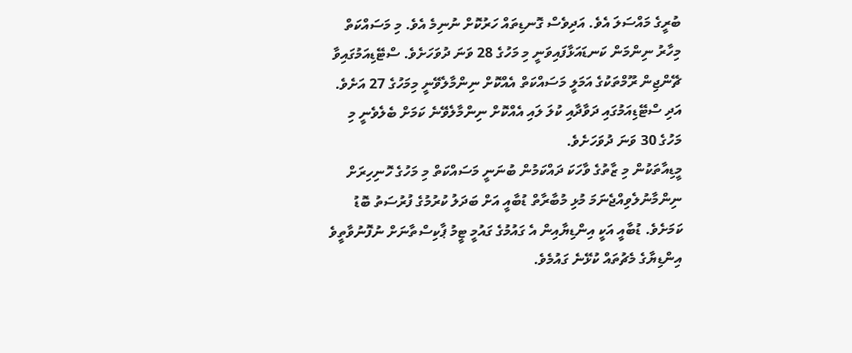ބުރީގެ މައްސަލަ އެވެ. އަދިވެސް ގޮނޑިތައް ހަރުކޮށް ނުނިމެ އެވެ. މި މަސައްކަތް މިހާރު ނިންމަން ކަނޑައަޅާފައިވަނީ މި މަހުގެ 28 ވަނަ ދުވަހަށެވެ. ސްޓޭޑިއަމުގައިވާ ޗޭންޖިން ރޫމްތަކުގެ އަމަލީ މަސައްކަތް އެއްކޮށް ނިންމާލެވޭނީ މިމަހުގެ 27 އަށެވެ. އަދި ސްޓޭޑިއަމުގައި ދަވާދާއި ކުލަ ލައި އެއްކޮށް ނިންމާލެވޭނެ ކަމަށް ބެލެވެނީ މި މަހުގެ 30 ވަނަ ދުވަހަށެވެ.
މީޑިއާތަކުން މި ޒާތުގެ ވާހަކަ ދައްކަމުން ބުނަނީ މަސައްކަތް މި މަހުގެ ހޮނިހިރަށް ނިންމާނުލެވިއްޖެނަމަ މުޅި މުބާރާތް ޑުބާއީ އަށް ބަދަލު ކުރުމުގެ ފުރުސަތު ބޮޑު ކަމަށެވެ. ޑުބާއީ އަކީ އިންޑިޔާއިން އެ ގައުމުގެ ގައުމީ ޓީމު ޕާކިސްތާނަށް ނުފޮނުވާތީވެ އިންޑިޔާގެ މެޗުތައް ކުޅޭނެ ގައުމެވެ.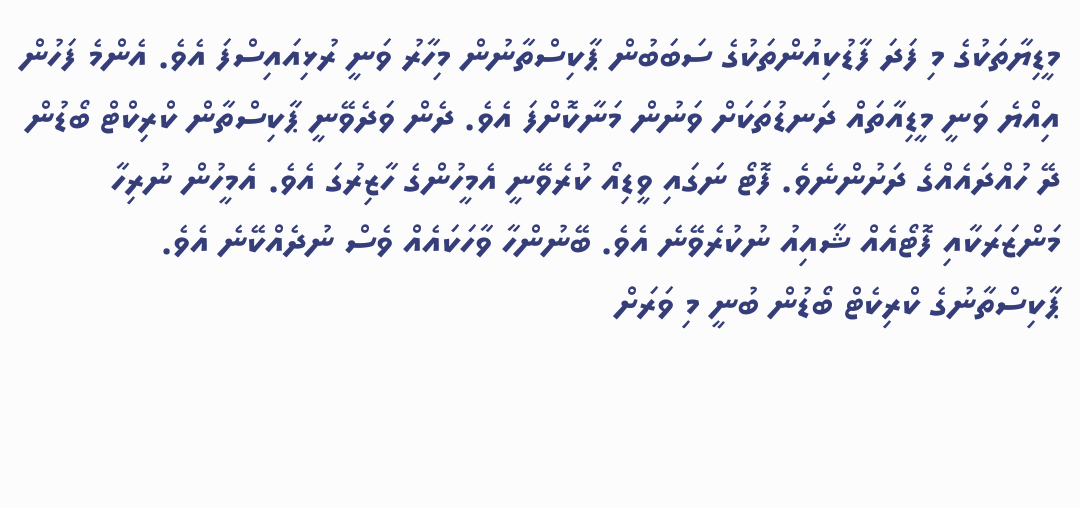މީޑިޔާތަކުގެ މި ފަދަ ފާޑުކިއުންތަކުގެ ސަބަބުން ޕާކިސްތާނުން މިހާރު ވަނީ ރުޅިއައިސްފަ އެވެ. އެންމެ ފަހުން އިއްޔެ ވަނީ މީޑިއާތައް ދަނޑުތަކަށް ވަނުން މަނާކޮށްފަ އެވެ. ދެން ވަދެވޭނީ ޕާކިސްތާން ކްރިކްޓް ބޯޑުން ދޭ ހުއްދައެއްގެ ދަށުންނެވެ. ފޮޓޯ ނަގައި ވީޑިއޯ ކުރެވޭނީ އެމީހުންގެ ހާޒިރުގަ އެވެ. އެމީހުން ނުރިހާ މަންޒަރަކާއި ފޮޓޯއެއް ޝާއިއު ނުކުރެވޭނެ އެވެ. ބޭނުންހާ ވާހަކައެއް ވެސް ނުދެއްކޭނެ އެވެ.
ޕާކިސްތާނުގެ ކްރިކެޓް ބޯޑުން ބުނީ މި ވަރަށް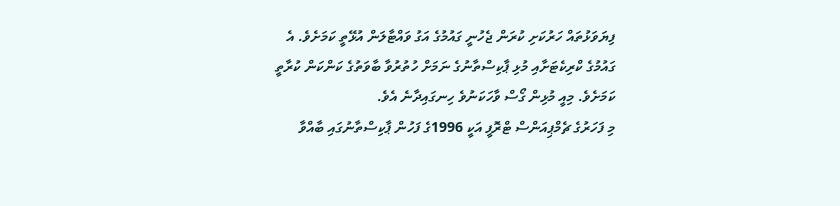ފިޔަވަޅުތައް ހަރުކަށި ކުރަން ޖެހުނީ ގައުމުގެ އަގު ވައްޓާލަން އުޅޭތީ ކަމަށެވެ. އެ ގައުމުގެ ކްރިކެޓަށާއި މުޅި ޕާކިސްތާނުގެ ނަމަށް ހުތުރުވާ ބާވަތުގެ ކަންކަން ކުރާތީ ކަމަށެވެ. މިއީ މުޅިން ގޯސް ވާހަކަނުވެ ހިނގައިދާނެ އެވެ.
މި ފަހަރުގެ ޗެމްޕިއަންސް ޓްރޮފީ އަކީ 1996ގެ ފަހުން ޕާކިސްތާނުގައި ބާއްވާ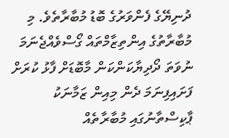ދުނިޔޭގެ ފެންވަރުގެ ބޮޑު މުބާރާތެވެ. މި މުބާރާތުގެ އިންތިޒާމްތައް ގޯސްވެއްޖެނަމަ ނުވަތަ ދޯދިޔާކަންކަން މާބޮޑަށް ފާޅު ކުރަށް ފަށައިފިނަމަ ދެން މިއިން ޒަމާނަކު ޕާކިސްތާނުގައި މުބާރާތެއް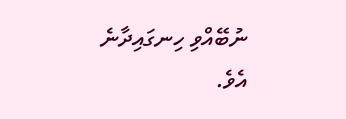ނުބޭއްވި ހިނގައިދާނެ އެވެ.